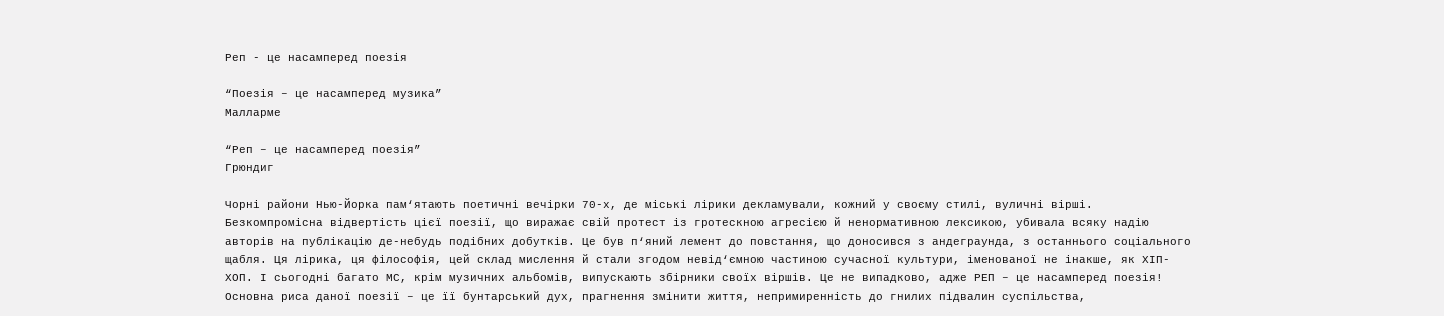Реп - це насамперед поезія

“Поезія – це насамперед музика”
Малларме

“Реп – це насамперед поезія”
Грюндиг

Чорні райони Нью-Йорка пам‘ятають поетичні вечірки 70-х, де міські лірики декламували, кожний у своєму стилі, вуличні вірші. Безкомпромісна відвертість цієї поезії, що виражає свій протест із гротескною агресією й ненормативною лексикою, убивала всяку надію авторів на публікацію де-небудь подібних добутків. Це був п‘яний лемент до повстання, що доносився з андеграунда, з останнього соціального щабля. Ця лірика, ця філософія, цей склад мислення й стали згодом невід‘ємною частиною сучасної культури, іменованої не інакше, як ХІП-ХОП. І сьогодні багато МС, крім музичних альбомів, випускають збірники своїх віршів. Це не випадково, адже РЕП – це насамперед поезія! Основна риса даної поезії – це її бунтарський дух, прагнення змінити життя, непримиренність до гнилих підвалин суспільства,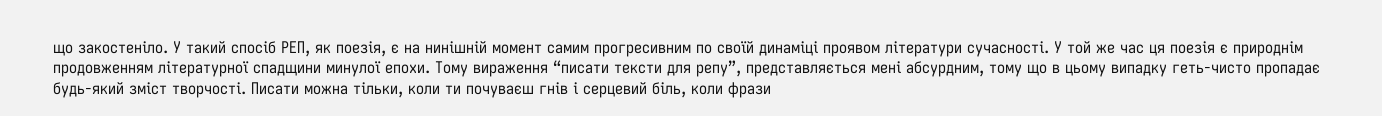що закостеніло. У такий спосіб РЕП, як поезія, є на нинішній момент самим прогресивним по своїй динаміці проявом літератури сучасності. У той же час ця поезія є природнім продовженням літературної спадщини минулої епохи. Тому вираження “писати тексти для репу”, представляється мені абсурдним, тому що в цьому випадку геть-чисто пропадає будь-який зміст творчості. Писати можна тільки, коли ти почуваєш гнів і серцевий біль, коли фрази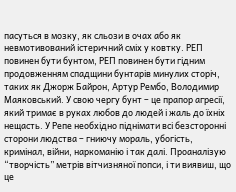пасуться в мозку, як сльози в очах або як невмотивований істеричний сміх у ковтку. РЕП повинен бути бунтом, РЕП повинен бути гідним продовженням спадщини бунтарів минулих сторіч, таких як Джорж Байрон, Артур Рембо, Володимир Маяковський. У свою чергу бунт – це прапор агресії, який тримає в руках любов до людей і жаль до їхніх нещасть. У Репе необхідно піднімати всі безсторонні сторони людства – гниючу мораль, убогість, кримінал, війни, наркоманію і так далі. Проаналізую “творчість” метрів вітчизняної попси, і ти виявиш, що це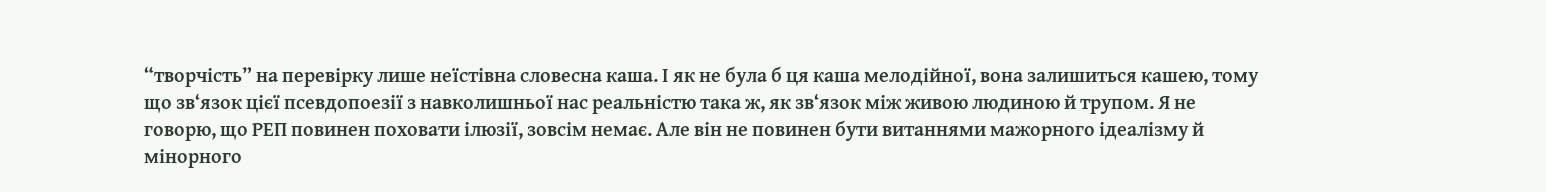“творчість” на перевірку лише неїстівна словесна каша. І як не була б ця каша мелодійної, вона залишиться кашею, тому що зв‘язок цієї псевдопоезії з навколишньої нас реальністю така ж, як зв‘язок між живою людиною й трупом. Я не говорю, що РЕП повинен поховати ілюзії, зовсім немає. Але він не повинен бути витаннями мажорного ідеалізму й мінорного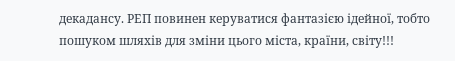декадансу. РЕП повинен керуватися фантазією ідейної, тобто пошуком шляхів для зміни цього міста, країни, світу!!!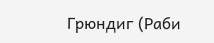Грюндиг (Раби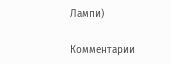Лампи)

Комментарии